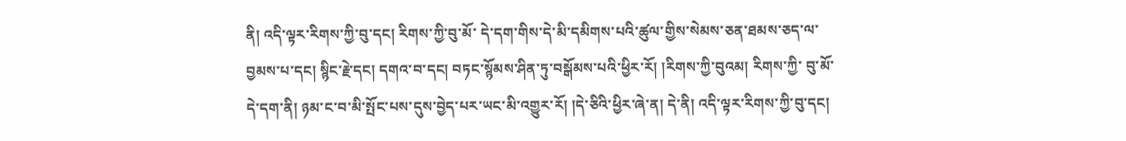ནི། འདི་ལྟར་རིགས་ཀྱི་བུ་དང། རིགས་ཀྱི་བུ་མོ་ དེ་དག་གིས་དེ་མི་དམིགས་པའི་ཚུལ་གྱིས་སེམས་ཅན་ཐམས་ཅད་ལ་བྱམས་པ་དང། སྙིང་རྗེ་དང། དགའ་བ་དང། བཏང་སྙོམས་ཤིན་ཏུ་བསྒོམས་པའི་ཕྱིར་རོ། །རིགས་ཀྱི་བུའམ། རིགས་ཀྱི་ བུ་མོ་དེ་དག་ནི། ཉམ་ང་བ་མི་སྤོང་པས་དུས་བྱེད་པར་ཡང་མི་འགྱུར་རོ། །དེ་ཅིའི་ཕྱིར་ཞེ་ན། དེ་ནི། འདི་ལྟར་རིགས་ཀྱི་བུ་དང།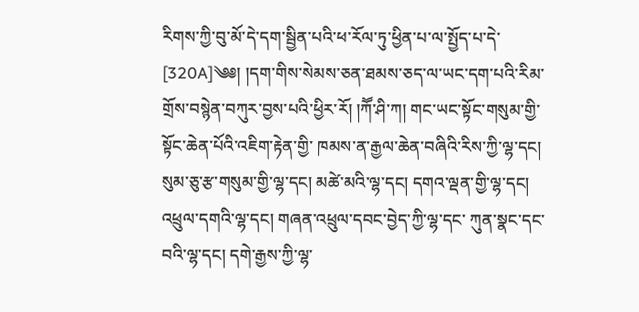རིགས་ཀྱི་བུ་མོ་དེ་དག་སྦྱིན་པའི་ཕ་རོལ་ཏུ་ཕྱིན་པ་ལ་སྤྱོད་པ་དེ་ [320A]༄༅། །དག་གིས་སེམས་ཅན་ཐམས་ཅད་ལ་ཡང་དག་པའི་རིམ་གྲོས་བསྙེན་བཀུར་བྱས་པའི་ཕྱིར་རོ། །ཀཽ་ཤི་ཀ། གང་ཡང་སྟོང་གསུམ་གྱི་སྟོང་ཆེན་པོའི་འཇིག་རྟེན་གྱི་ ཁམས་ན་རྒྱལ་ཆེན་བཞིའི་རིས་ཀྱི་ལྷ་དང། སུམ་ཅུ་རྩ་གསུམ་གྱི་ལྷ་དང། མཚེ་མའི་ལྷ་དང། དགའ་ལྡན་གྱི་ལྷ་དང། འཕྲུལ་དགའི་ལྷ་དང། གཞན་འཕྲུལ་དབང་བྱེད་ཀྱི་ལྷ་དང་ ཀུན་སྣང་དང་བའི་ལྷ་དང། དགེ་རྒྱས་ཀྱི་ལྷ་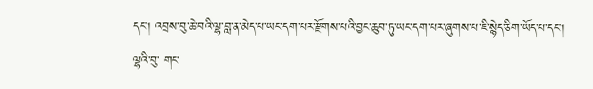དང། འབྲས་བུ་ཆེ་བའི་ལྷ་བླ་ན་མེད་པ་ཡང་དག་པར་རྫོགས་པའི་བྱང་ཆུབ་ཏུ་ཡང་དག་པར་ཞུགས་པ་ཇི་སྙེད་ཅིག་ཡོད་པ་དང། ལྷའི་བུ་ གང་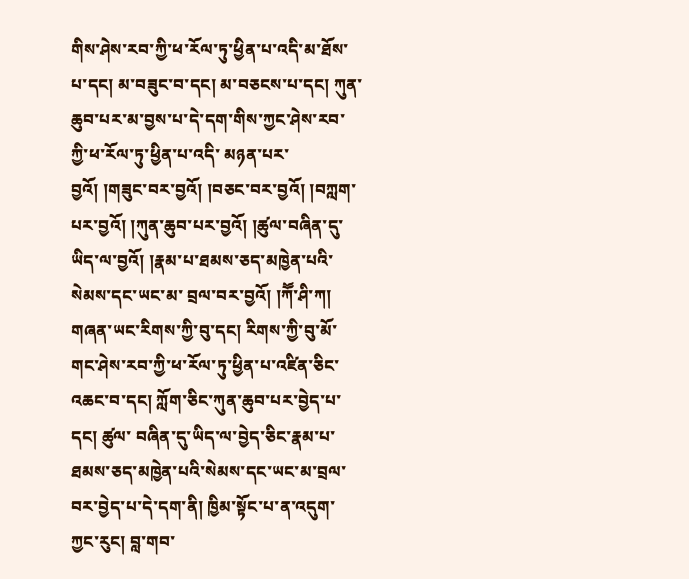གིས་ཤེས་རབ་ཀྱི་ཕ་རོལ་ཏུ་ཕྱིན་པ་འདི་མ་ཐོས་པ་དང། མ་བཟུང་བ་དང། མ་བཅངས་པ་དང། ཀུན་ཆུབ་པར་མ་བྱས་པ་དེ་དག་གིས་ཀྱང་ཤེས་རབ་ཀྱི་ཕ་རོལ་ཏུ་ཕྱིན་པ་འདི་ མཉན་པར་བྱའོ། །གཟུང་བར་བྱའོ། །བཅང་བར་བྱའོ། །བཀླག་པར་བྱའོ། །ཀུན་ཆུབ་པར་བྱའོ། །ཚུལ་བཞིན་དུ་ཡིད་ལ་བྱའོ། །རྣམ་པ་ཐམས་ཅད་མཁྱེན་པའི་སེམས་དང་ཡང་མ་ བྲལ་བར་བྱའོ། །ཀཽ་ཤི་ཀ། གཞན་ཡང་རིགས་ཀྱི་བུ་དང། རིགས་ཀྱི་བུ་མོ་གང་ཤེས་རབ་ཀྱི་ཕ་རོལ་ཏུ་ཕྱིན་པ་འཛིན་ཅིང་འཆང་བ་དང། ཀློག་ཅིང་ཀུན་ཆུབ་པར་བྱེད་པ་དང། ཚུལ་ བཞིན་དུ་ཡིད་ལ་བྱེད་ཅིང་རྣམ་པ་ཐམས་ཅད་མཁྱེན་པའི་སེམས་དང་ཡང་མ་བྲལ་བར་བྱེད་པ་དེ་དག་ནི། ཁྱིམ་སྟོང་པ་ན་འདུག་ཀྱང་རུང། བླ་གབ་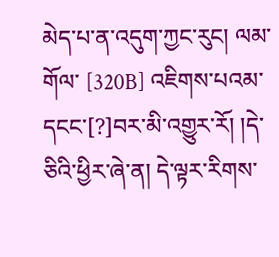མེད་པ་ན་འདུག་ཀྱང་རུང། ལམ་གོལ་ [320B] འཇིགས་པའམ་དངང་[?]བར་མི་འགྱུར་རོ། །དེ་ཅིའི་ཕྱིར་ཞེ་ན། དེ་ལྟར་རིགས་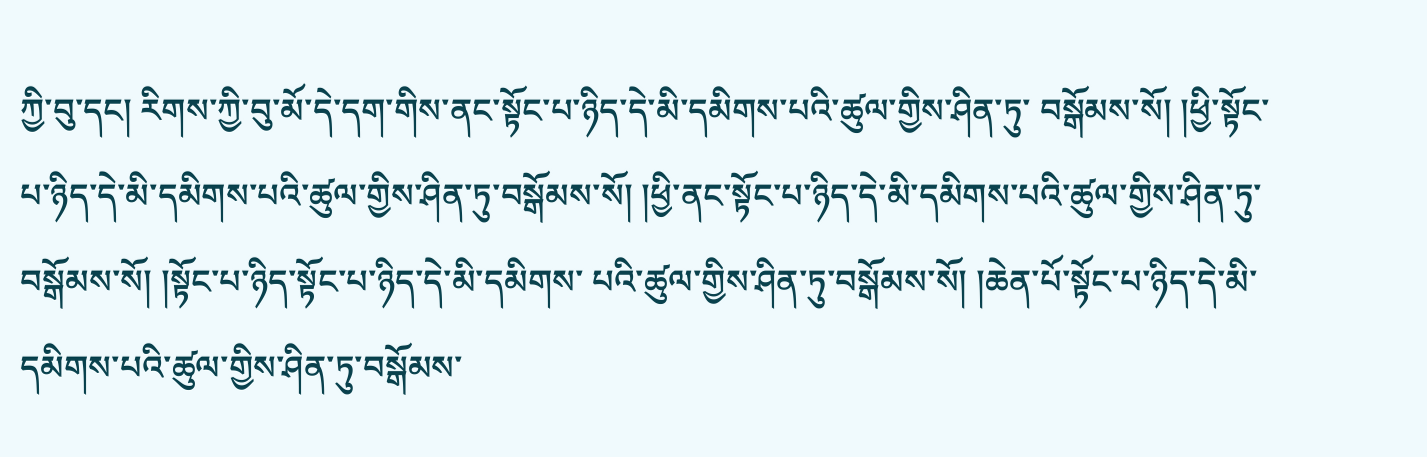ཀྱི་བུ་དང། རིགས་ཀྱི་བུ་མོ་དེ་དག་གིས་ནང་སྟོང་པ་ཉིད་དེ་མི་དམིགས་པའི་ཚུལ་གྱིས་ཤིན་ཏུ་ བསྒོམས་སོ། །ཕྱི་སྟོང་པ་ཉིད་དེ་མི་དམིགས་པའི་ཚུལ་གྱིས་ཤིན་ཏུ་བསྒོམས་སོ། །ཕྱི་ནང་སྟོང་པ་ཉིད་དེ་མི་དམིགས་པའི་ཚུལ་གྱིས་ཤིན་ཏུ་བསྒོམས་སོ། །སྟོང་པ་ཉིད་སྟོང་པ་ཉིད་དེ་མི་དམིགས་ པའི་ཚུལ་གྱིས་ཤིན་ཏུ་བསྒོམས་སོ། །ཆེན་པོ་སྟོང་པ་ཉིད་དེ་མི་དམིགས་པའི་ཚུལ་གྱིས་ཤིན་ཏུ་བསྒོམས་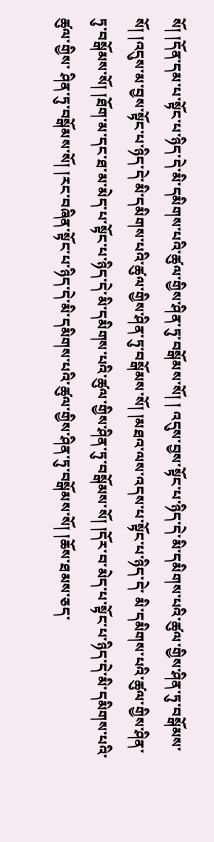སོ། །དོན་དམ་པ་སྟོང་པ་ཉིད་དེ་མི་དམིགས་པའི་ཚུལ་གྱིས་ཤིན་ཏུ་བསྒོམས་སོ། ། འདུས་བྱས་སྟོང་པ་ཉིད་དེ་མི་དམིགས་པའི་ཚུལ་གྱིས་ཤིན་ཏུ་བསྒོམས་སོ། །འདུས་མ་བྱས་སྟོང་པ་ཉིད་དེ་མི་དམིགས་པའི་ཚུལ་གྱིས་ཤིན་ཏུ་བསྒོམས་སོ། །མཐའ་ལས་འདས་པ་སྟོང་པ་ཉིད་དེ་ མི་དམིགས་པའི་ཚུལ་གྱིས་ཤིན་ཏུ་བསྒོམས་སོ། །ཐོག་མ་དང་ཐ་མ་མེད་པ་སྟོང་པ་ཉིད་དེ་མི་དམིགས་པའི་ཚུལ་གྱིས་ཤིན་ཏུ་བསྒོམས་སོ། །དོར་བ་མེད་པ་སྟོང་པ་ཉིད་དེ་མི་དམིགས་པའི་ཚུལ་གྱིས་ ཤིན་ཏུ་བསྒོམས་སོ། །རང་བཞིན་སྟོང་པ་ཉིད་དེ་མི་དམིགས་པའི་ཚུལ་གྱིས་ཤིན་ཏུ་བསྒོམས་སོ། །ཆོས་ཐམས་ཅད་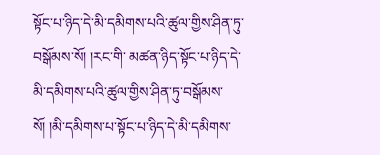སྟོང་པ་ཉིད་དེ་མི་དམིགས་པའི་ཚུལ་གྱིས་ཤིན་ཏུ་བསྒོམས་སོ། །རང་གི་ མཚན་ཉིད་སྟོང་པ་ཉིད་དེ་མི་དམིགས་པའི་ཚུལ་གྱིས་ཤིན་ཏུ་བསྒོམས་སོ། །མི་དམིགས་པ་སྟོང་པ་ཉིད་དེ་མི་དམིགས་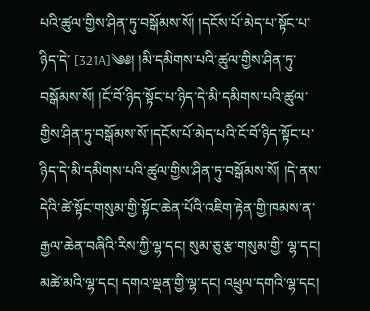པའི་ཚུལ་གྱིས་ཤིན་ཏུ་བསྒོམས་སོ། །དངོས་པོ་མེད་པ་སྟོང་པ་ཉིད་དེ་ [321A]༄༅། །མི་དམིགས་པའི་ཚུལ་གྱིས་ཤིན་ཏུ་བསྒོམས་སོ། །ངོ་བོ་ཉིད་སྟོང་པ་ཉིད་དེ་མི་དམིགས་པའི་ཚུལ་གྱིས་ཤིན་ཏུ་བསྒོམས་སོ་།དངོས་པོ་མེད་པའི་ངོ་བོ་ཉིད་སྟོང་པ་ ཉིད་དེ་མི་དམིགས་པའི་ཚུལ་གྱིས་ཤིན་ཏུ་བསྒོམས་སོ། །དེ་ནས་དེའི་ཚེ་སྟོང་གསུམ་གྱི་སྟོང་ཆེན་པོའི་འཇིག་རྟེན་གྱི་ཁམས་ན་རྒྱལ་ཆེན་བཞིའི་རིས་ཀྱི་ལྷ་དང། སུམ་ཅུ་རྩ་གསུམ་གྱི་ ལྷ་དང། མཚེ་མའི་ལྷ་དང། དགའ་ལྡན་གྱི་ལྷ་དང། འཕྲུལ་དགའི་ལྷ་དང།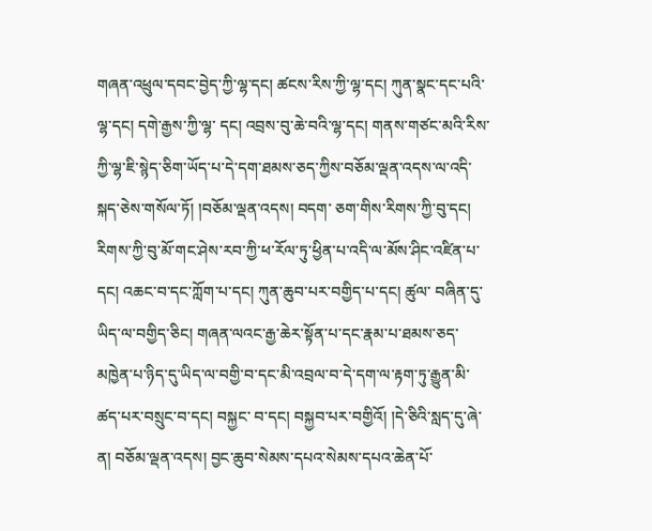གཞན་འཕྲུལ་དབང་བྱེད་ཀྱི་ལྷ་དང། ཚངས་རིས་ཀྱི་ལྷ་དང། ཀུན་སྣང་དང་པའི་ལྷ་དང། དགེ་རྒྱས་ཀྱི་ལྷ་ དང། འབྲས་བུ་ཆེ་བའི་ལྷ་དང། གནས་གཙང་མའི་རིས་ཀྱི་ལྷ་ཇི་སྙེད་ཅིག་ཡོད་པ་དེ་དག་ཐམས་ཅད་ཀྱིས་བཅོམ་ལྡན་འདས་ལ་འདི་སྐད་ཅེས་གསོལ་ཏོ། །བཅོམ་ལྡན་འདས། བདག་ ཅག་གིས་རིགས་ཀྱི་བུ་དང། རིགས་ཀྱི་བུ་མོ་གང་ཤེས་རབ་ཀྱི་ཕ་རོལ་ཏུ་ཕྱིན་པ་འདི་ལ་མོས་ཤིང་འཛིན་པ་དང། འཆང་བ་དང་ཀློག་པ་དང། ཀུན་ཆུབ་པར་བགྱིད་པ་དང། ཚུལ་ བཞིན་དུ་ཡིད་ལ་བགྱིད་ཅིང། གཞན་ལའང་རྒྱ་ཆེར་སྟོན་པ་དང་རྣམ་པ་ཐམས་ཅད་མཁྱེན་པ་ཉིད་དུ་ཡིད་ལ་བགྱི་བ་དང་མི་འབྲལ་བ་དེ་དག་ལ་རྟག་ཏུ་རྒྱུན་མི་ཚད་པར་བསྲུང་བ་དང། བསྐྱང་ བ་དང། བསྐྱབ་པར་བགྱིའོ། །དེ་ཅིའི་སླད་དུ་ཞེ་ན། བཅོམ་ལྡན་འདས། བྱང་ཆུབ་སེམས་དཔའ་སེམས་དཔའ་ཆེན་པོ་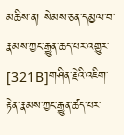མཆིས་ན། སེམས་ཅན་དམྱལ་བ་རྣམས་ཀྱང་རྒྱུན་ཆད་པར་འགྱུར་ [321B]གཤིན་རྗེའི་འཇིག་རྟེན་རྣམས་ཀྱང་རྒྱུན་ཚད་པར་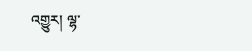འགྱུར། ལྷ་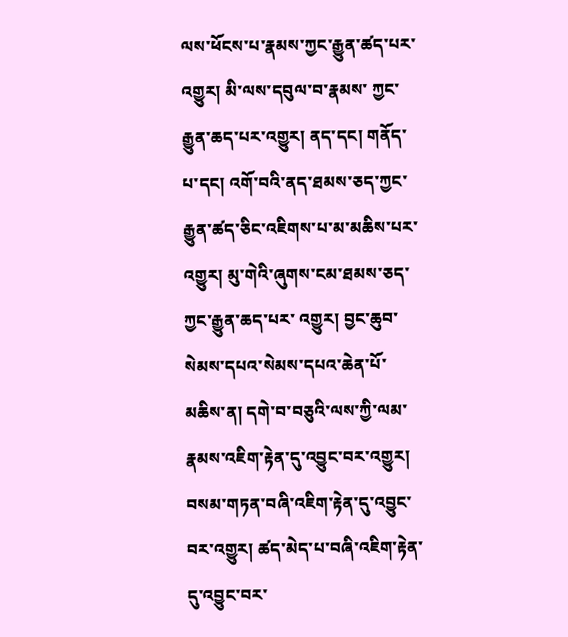ལས་ཕོངས་པ་རྣམས་ཀྱང་རྒྱུན་ཚད་པར་འགྱུར། མི་ལས་དབུལ་བ་རྣམས་ ཀྱང་རྒྱུན་ཆད་པར་འགྱུར། ནད་དང། གནོད་པ་དང། འགོ་བའི་ནད་ཐམས་ཅད་ཀྱང་རྒྱུན་ཚད་ཅིང་འཇིགས་པ་མ་མཆིས་པར་འགྱུར། མུ་གེའི་ཞུགས་ངམ་ཐམས་ཅད་ཀྱང་རྒྱུན་ཆད་པར་ འགྱུར། བྱང་ཆུབ་སེམས་དཔའ་སེམས་དཔའ་ཆེན་པོ་མཆིས་ན། དགེ་བ་བཅུའི་ལས་ཀྱི་ལམ་རྣམས་འཇིག་རྟེན་དུ་འབྱུང་བར་འགྱུར། བསམ་གཏན་བཞི་འཇིག་རྟེན་དུ་འབྱུང་ བར་འགྱུར། ཚད་མེད་པ་བཞི་འཇིག་རྟེན་དུ་འབྱུང་བར་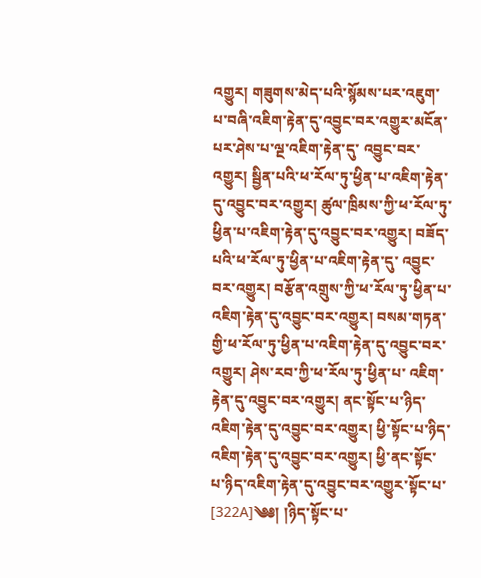འགྱུར། གཟུགས་མེད་པའི་སྙོམས་པར་འཇུག་པ་བཞི་འཇིག་རྟེན་དུ་འབྱུང་བར་འགྱུར་མངོན་པར་ཤེས་པ་ལྔ་འཇིག་རྟེན་དུ་ འབྱུང་བར་འགྱུར། སྦྱིན་པའི་ཕ་རོལ་ཏུ་ཕྱིན་པ་འཇིག་རྟེན་དུ་འབྱུང་བར་འགྱུར། ཚུལ་ཁྲིམས་ཀྱི་ཕ་རོལ་ཏུ་ཕྱིན་པ་འཇིག་རྟེན་དུ་འབྱུང་བར་འགྱུར། བཟོད་པའི་ཕ་རོལ་ཏུ་ཕྱིན་པ་འཇིག་རྟེན་དུ་ འབྱུང་བར་འགྱུར། བརྩོན་འགྲུས་ཀྱི་ཕ་རོལ་ཏུ་ཕྱིན་པ་འཇིག་རྟེན་དུ་འབྱུང་བར་འགྱུར། བསམ་གཏན་གྱི་ཕ་རོལ་ཏུ་ཕྱིན་པ་འཇིག་རྟེན་དུ་འབྱུང་བར་འགྱུར། ཤེས་རབ་ཀྱི་ཕ་རོལ་ཏུ་ཕྱིན་པ་ འཇིག་རྟེན་དུ་འབྱུང་བར་འགྱུར། ནང་སྟོང་པ་ཉིད་འཇིག་རྟེན་དུ་འབྱུང་བར་འགྱུར། ཕྱི་སྟོང་པ་ཉིད་འཇིག་རྟེན་དུ་འབྱུང་བར་འགྱུར། ཕྱི་ནང་སྟོང་པ་ཉིད་འཇིག་རྟེན་དུ་འབྱུང་བར་འགྱུར་སྟོང་པ་ [322A]༄༅། །ཉིད་སྟོང་པ་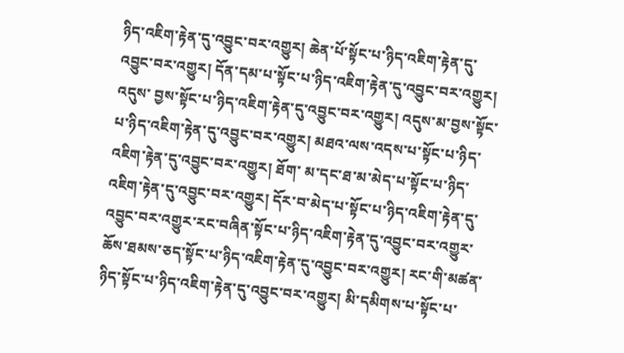ཉིད་འཇིག་རྟེན་དུ་འབྱུང་བར་འགྱུར། ཆེན་པོ་སྟོང་པ་ཉིད་འཇིག་རྟེན་དུ་འབྱུང་བར་འགྱུར། དོན་དམ་པ་སྟོང་པ་ཉིད་འཇིག་རྟེན་དུ་འབྱུང་བར་འགྱུར། འདུས་ བྱས་སྟོང་པ་ཉིད་འཇིག་རྟེན་དུ་འབྱུང་བར་འགྱུར། འདུས་མ་བྱས་སྟོང་པ་ཉིད་འཇིག་རྟེན་དུ་འབྱུང་བར་འགྱུར། མཐའ་ལས་འདས་པ་སྟོང་པ་ཉིད་འཇིག་རྟེན་དུ་འབྱུང་བར་འགྱུར། ཐོག་ མ་དང་ཐ་མ་མེད་པ་སྟོང་པ་ཉིད་འཇིག་རྟེན་དུ་འབྱུང་བར་འགྱུར། དོར་བ་མེད་པ་སྟོང་པ་ཉིད་འཇིག་རྟེན་དུ་འབྱུང་བར་འགྱུར་རང་བཞིན་སྟོང་པ་ཉིད་འཇིག་རྟེན་དུ་འབྱུང་བར་འགྱུར་ ཆོས་ཐམས་ཅད་སྟོང་པ་ཉིད་འཇིག་རྟེན་དུ་འབྱུང་བར་འགྱུར། རང་གི་མཚན་ཉིད་སྟོང་པ་ཉིད་འཇིག་རྟེན་དུ་འབྱུང་བར་འགྱུར། མི་དམིགས་པ་སྟོང་པ་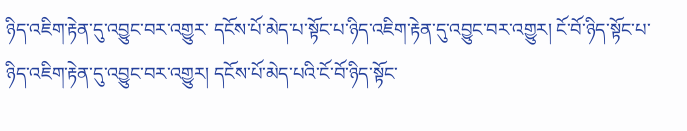ཉིད་འཇིག་རྟེན་དུ་འབྱུང་བར་འགྱུར་ དངོས་པོ་མེད་པ་སྟོང་པ་ཉིད་འཇིག་རྟེན་དུ་འབྱུང་བར་འགྱུར། ངོ་བོ་ཉིད་སྟོང་པ་ཉིད་འཇིག་རྟེན་དུ་འབྱུང་བར་འགྱུར། དངོས་པོ་མེད་པའི་ངོ་བོ་ཉིད་སྟོང་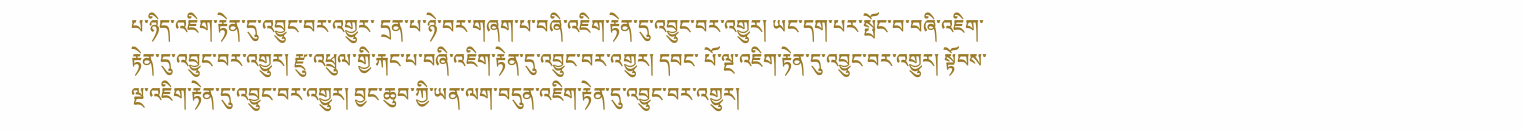པ་ཉིད་འཇིག་རྟེན་དུ་འབྱུང་བར་འགྱུར་ དྲན་པ་ཉེ་བར་གཞག་པ་བཞི་འཇིག་རྟེན་དུ་འབྱུང་བར་འགྱུར། ཡང་དག་པར་སྤོང་བ་བཞི་འཇིག་རྟེན་དུ་འབྱུང་བར་འགྱུར། རྫུ་འཕྲུལ་གྱི་རྐང་པ་བཞི་འཇིག་རྟེན་དུ་འབྱུང་བར་འགྱུར། དབང་ པོ་ལྔ་འཇིག་རྟེན་དུ་འབྱུང་བར་འགྱུར། སྟོབས་ལྔ་འཇིག་རྟེན་དུ་འབྱུང་བར་འགྱུར། བྱང་ཆུབ་ཀྱི་ཡན་ལག་བདུན་འཇིག་རྟེན་དུ་འབྱུང་བར་འགྱུར།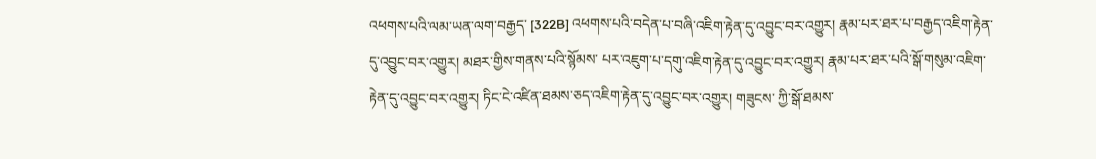འཕགས་པའི་ལམ་ཡན་ལག་བརྒྱད་ [322B] འཕགས་པའི་བདེན་པ་བཞི་འཇིག་རྟེན་དུ་འབྱུང་བར་འགྱུར། རྣམ་པར་ཐར་པ་བརྒྱད་འཇིག་རྟེན་དུ་འབྱུང་བར་འགྱུར། མཐར་གྱིས་གནས་པའི་སྙོམས་ པར་འཇུག་པ་དགུ་འཇིག་རྟེན་དུ་འབྱུང་བར་འགྱུར། རྣམ་པར་ཐར་པའི་སྒོ་གསུམ་འཇིག་རྟེན་དུ་འབྱུང་བར་འགྱུར། ཏིང་ངེ་འཛིན་ཐམས་ཅད་འཇིག་རྟེན་དུ་འབྱུང་བར་འགྱུར། གཟུངས་ ཀྱི་སྒོ་ཐམས་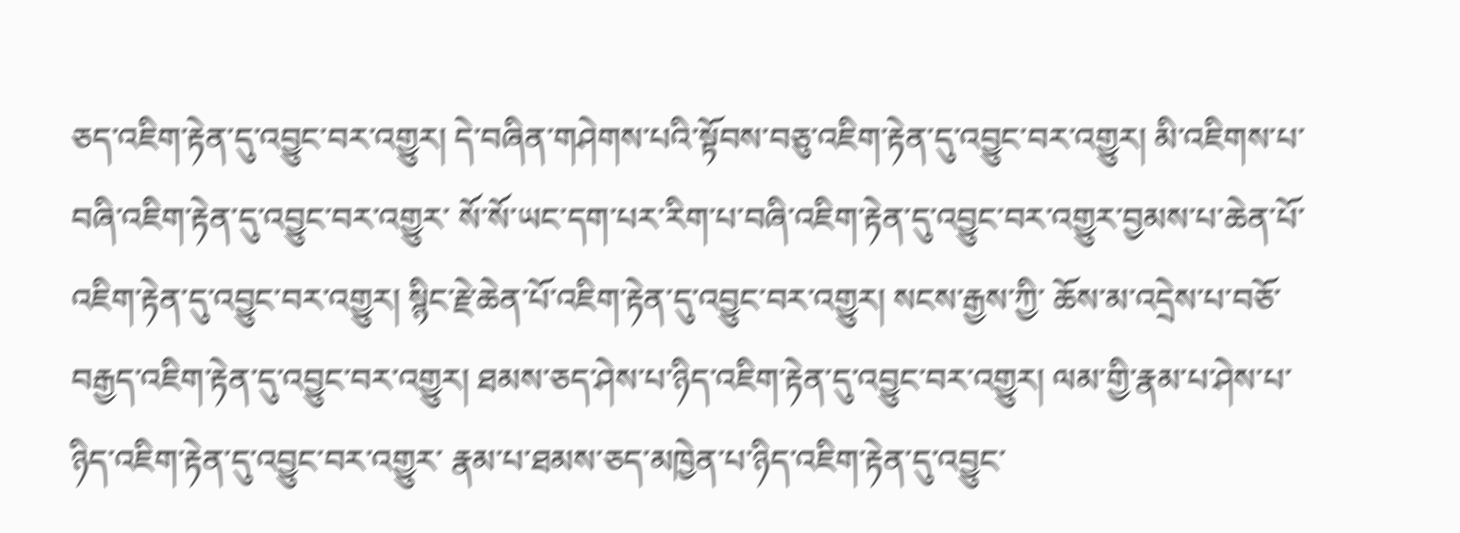ཅད་འཇིག་རྟེན་དུ་འབྱུང་བར་འགྱུར། དེ་བཞིན་གཤེགས་པའི་སྟོབས་བཅུ་འཇིག་རྟེན་དུ་འབྱུང་བར་འགྱུར། མི་འཇིགས་པ་བཞི་འཇིག་རྟེན་དུ་འབྱུང་བར་འགྱུར་ སོ་སོ་ཡང་དག་པར་རིག་པ་བཞི་འཇིག་རྟེན་དུ་འབྱུང་བར་འགྱུར་བྱམས་པ་ཆེན་པོ་འཇིག་རྟེན་དུ་འབྱུང་བར་འགྱུར། སྙིང་རྗེ་ཆེན་པོ་འཇིག་རྟེན་དུ་འབྱུང་བར་འགྱུར། སངས་རྒྱས་ཀྱི་ ཆོས་མ་འདྲེས་པ་བཅོ་བརྒྱད་འཇིག་རྟེན་དུ་འབྱུང་བར་འགྱུར། ཐམས་ཅད་ཤེས་པ་ཉིད་འཇིག་རྟེན་དུ་འབྱུང་བར་འགྱུར། ལམ་གྱི་རྣམ་པ་ཤེས་པ་ཉིད་འཇིག་རྟེན་དུ་འབྱུང་བར་འགྱུར་ རྣམ་པ་ཐམས་ཅད་མཁྱེན་པ་ཉིད་འཇིག་རྟེན་དུ་འབྱུང་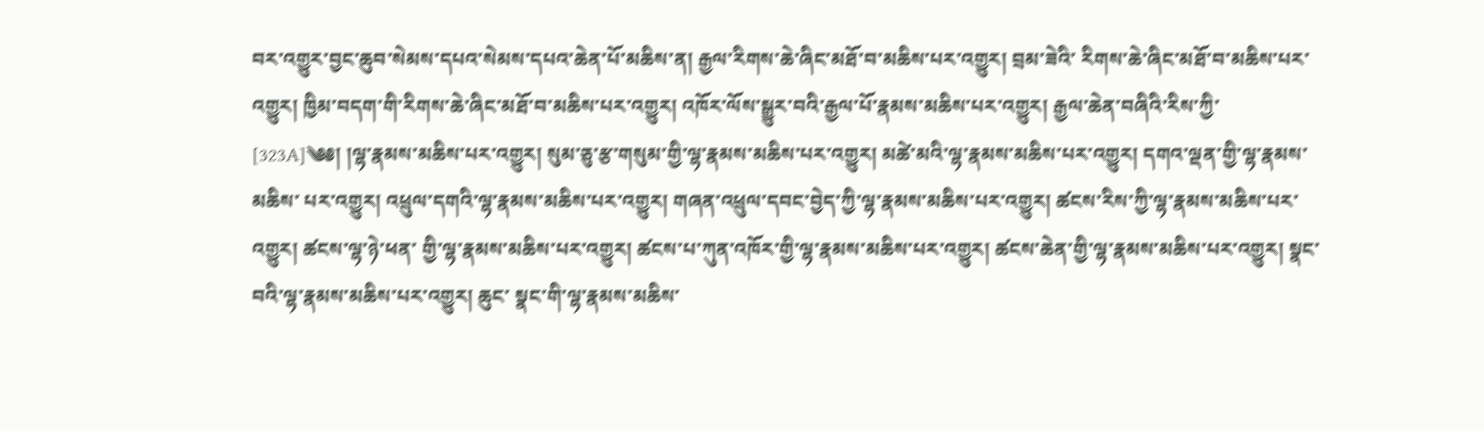བར་འགྱུར་བྱང་ཆུབ་སེམས་དཔའ་སེམས་དཔའ་ཆེན་པོ་མཆིས་ན། རྒྱལ་རིགས་ཆེ་ཞིང་མཐོ་བ་མཆིས་པར་འགྱུར། བྲམ་ཟེའི་ རིགས་ཆེ་ཞིང་མཐོ་བ་མཆིས་པར་འགྱུར། ཁྱིམ་བདག་གི་རིགས་ཆེ་ཞིང་མཐོ་བ་མཆིས་པར་འགྱུར། འཁོར་ལོས་སྒྱུར་བའི་རྒྱལ་པོ་རྣམས་མཆིས་པར་འགྱུར། རྒྱལ་ཆེན་བཞིའི་རིས་ཀྱི་ [323A]༄༅། །ལྷ་རྣམས་མཆིས་པར་འགྱུར། སུམ་ཅུ་རྩ་གསུམ་གྱི་ལྷ་རྣམས་མཆིས་པར་འགྱུར། མཚེ་མའི་ལྷ་རྣམས་མཆིས་པར་འགྱུར། དགའ་ལྡན་གྱི་ལྷ་རྣམས་མཆིས་ པར་འགྱུར། འཕྲུལ་དགའི་ལྷ་རྣམས་མཆིས་པར་འགྱུར། གཞན་འཕྲུལ་དབང་བྱེད་ཀྱི་ལྷ་རྣམས་མཆིས་པར་འགྱུར། ཚངས་རིས་ཀྱི་ལྷ་རྣམས་མཆིས་པར་འགྱུར། ཚངས་ལྷ་ཉེ་ཕན་ གྱི་ལྷ་རྣམས་མཆིས་པར་འགྱུར། ཚངས་པ་ཀུན་འཁོར་གྱི་ལྷ་རྣམས་མཆིས་པར་འགྱུར། ཚངས་ཆེན་གྱི་ལྷ་རྣམས་མཆིས་པར་འགྱུར། སྣང་བའི་ལྷ་རྣམས་མཆིས་པར་འགྱུར། ཆུང་ སྣང་གི་ལྷ་རྣམས་མཆིས་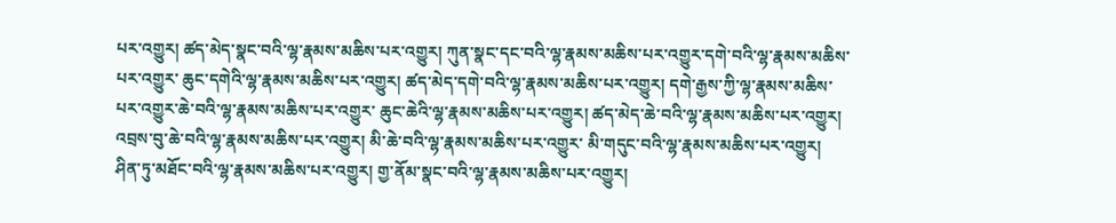པར་འགྱུར། ཚད་མེད་སྣང་བའི་ལྷ་རྣམས་མཆིས་པར་འགྱུར། ཀུན་སྣང་དང་བའི་ལྷ་རྣམས་མཆིས་པར་འགྱུར་དགེ་བའི་ལྷ་རྣམས་མཆིས་པར་འགྱུར་ ཆུང་དགེའི་ལྷ་རྣམས་མཆིས་པར་འགྱུར། ཚད་མེད་དགེ་བའི་ལྷ་རྣམས་མཆིས་པར་འགྱུར། དགེ་རྒྱས་ཀྱི་ལྷ་རྣམས་མཆིས་པར་འགྱུར་ཆེ་བའི་ལྷ་རྣམས་མཆིས་པར་འགྱུར་ ཆུང་ཆེའི་ལྷ་རྣམས་མཆིས་པར་འགྱུར། ཚད་མེད་ཆེ་བའི་ལྷ་རྣམས་མཆིས་པར་འགྱུར། འབྲས་བུ་ཆེ་བའི་ལྷ་རྣམས་མཆིས་པར་འགྱུར། མི་ཆེ་བའི་ལྷ་རྣམས་མཆིས་པར་འགྱུར་ མི་གདུང་བའི་ལྷ་རྣམས་མཆིས་པར་འགྱུར། ཤིན་ཏུ་མཐོང་བའི་ལྷ་རྣམས་མཆིས་པར་འགྱུར། གྱ་ནོམ་སྣང་བའི་ལྷ་རྣམས་མཆིས་པར་འགྱུར།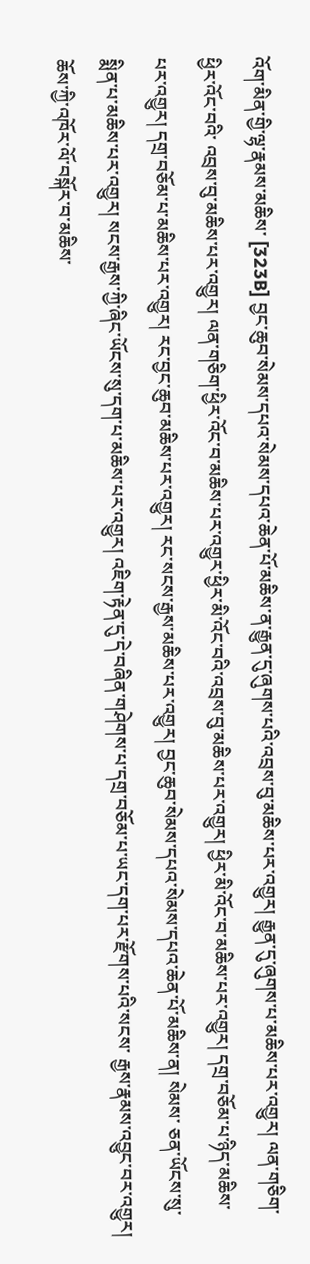འོག་མིན་གྱི་ལྷ་རྣམས་མཆིས་ [323B] བྱང་ཆུབ་སེམས་དཔའ་སེམས་དཔའ་ཆེན་པོ་མཆིས་ན་རྒྱུན་དུ་ཞུགས་པའི་འབྲས་བུ་མཆིས་པར་འགྱུར། རྒྱུན་དུ་ཞུགས་པ་མཆིས་པར་འགྱུར། ལན་གཅིག་ཕྱིར་འོང་བའི་ འབྲས་བུ་མཆིས་པར་འགྱུར། ལན་གཅིག་ཕྱིར་འོང་བ་མཆིས་པར་འགྱུར་ཕྱིར་མི་འོང་བའི་འབྲས་བུ་མཆིས་པར་འགྱུར། ཕྱིར་མི་འོང་བ་མཆིས་པར་འགྱུར། དགྲ་བཅོམ་པ་ཉིད་མཆིས་ པར་འགྱུར། དགྲ་བཅོམ་པ་མཆིས་པར་འགྱུར། རང་བྱང་ཆུབ་མཆིས་པར་འགྱུར། རང་སངས་རྒྱས་མཆིས་པར་འགྱུར། བྱང་ཆུབ་སེམས་དཔའ་སེམས་དཔའ་ཆེན་པོ་མཆིས་ན། སེམས་ ཅན་ཡོངས་སུ་སྨིན་པ་མཆིས་པར་འགྱུར། སངས་རྒྱས་ཀྱི་ཞིང་ཡོངས་སུ་དག་པ་མཆིས་པར་འགྱུར། འཇིག་རྟེན་དུ་དེ་བཞིན་གཤེགས་པ་དགྲ་བཅོམ་པ་ཡང་དག་པར་རྫོགས་པའི་སངས་ རྒྱས་རྣམས་འབྱུང་བར་འགྱུར། ཆོས་ཀྱི་འཁོར་ལོ་བསྐོར་བ་མཆིས་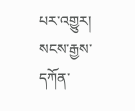པར་འགྱུར། སངས་རྒྱས་དཀོན་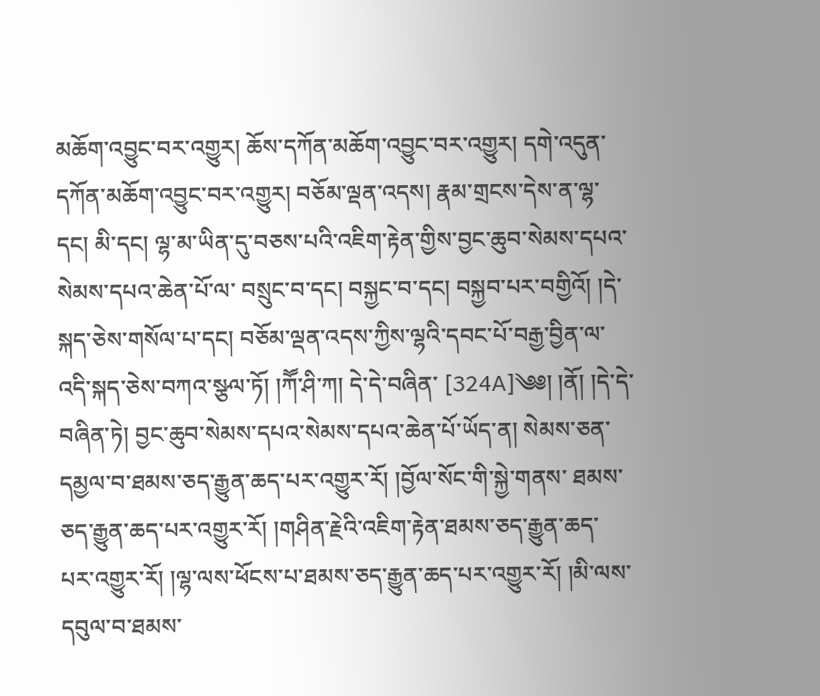མཆོག་འབྱུང་བར་འགྱུར། ཆོས་དཀོན་མཆོག་འབྱུང་བར་འགྱུར། དགེ་འདུན་ དཀོན་མཆོག་འབྱུང་བར་འགྱུར། བཅོམ་ལྡན་འདས། རྣམ་གྲངས་དེས་ན་ལྷ་དང། མི་དང། ལྷ་མ་ཡིན་དུ་བཅས་པའི་འཇིག་རྟེན་གྱིས་བྱང་ཆུབ་སེམས་དཔའ་སེམས་དཔའ་ཆེན་པོ་ལ་ བསྲུང་བ་དང། བསྐྱང་བ་དང། བསྐྱབ་པར་བགྱིའོ། །དེ་སྐད་ཅེས་གསོལ་པ་དང། བཅོམ་ལྡན་འདས་ཀྱིས་ལྷའི་དབང་པོ་བརྒྱ་བྱིན་ལ་འདི་སྐད་ཅེས་བཀའ་སྩལ་ཏོ། །ཀཽ་ཤི་ཀ། དེ་དེ་བཞིན་ [324A]༄༅། །ནོ། །དེ་དེ་བཞིན་ཏེ། བྱང་ཆུབ་སེམས་དཔའ་སེམས་དཔའ་ཆེན་པོ་ཡོད་ན། སེམས་ཅན་དམྱལ་བ་ཐམས་ཅད་རྒྱུན་ཆད་པར་འགྱུར་རོ། །བྱོལ་སོང་གི་སྐྱེ་གནས་ ཐམས་ཅད་རྒྱུན་ཆད་པར་འགྱུར་རོ། །གཤིན་རྗེའི་འཇིག་རྟེན་ཐམས་ཅད་རྒྱུན་ཆད་པར་འགྱུར་རོ། །ལྷ་ལས་ཕོངས་པ་ཐམས་ཅད་རྒྱུན་ཆད་པར་འགྱུར་རོ། །མི་ལས་དབུལ་བ་ཐམས་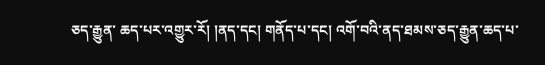ཅད་རྒྱུན་ ཆད་པར་འགྱུར་རོ། །ནད་དང། གནོད་པ་དང། འགོ་བའི་ནད་ཐམས་ཅད་རྒྱུན་ཆད་པ་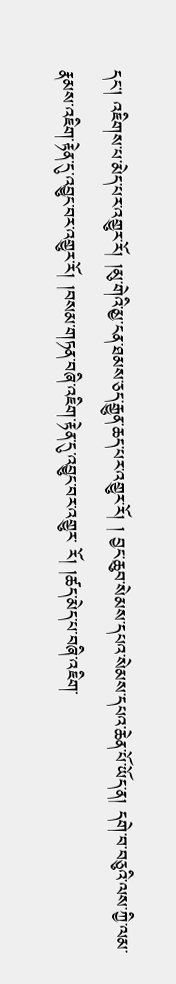དང། འཇིགས་པ་མེད་པར་འགྱུར་རོ། །མུ་གེའི་མྱ་ངན་ཐམས་ཅད་རྒྱུན་ཆད་པར་འགྱུར་རོ། ། བྱང་ཆུབ་སེམས་དཔའ་སེམས་དཔའ་ཆེན་པོ་ཡོད་ན། དགེ་བ་བཅུའི་ལས་ཀྱི་ལམ་རྣམས་འཇིག་རྟེན་དུ་འབྱུང་བར་འགྱུར་རོ། །བསམ་གཏན་བཞི་འཇིག་རྟེན་དུ་འབྱུང་བར་འགྱུར་ རོ། །ཚད་མེད་པ་བཞི་འཇིག་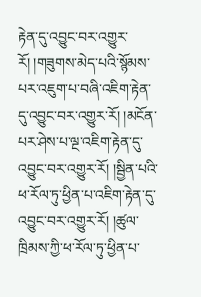རྟེན་དུ་འབྱུང་བར་འགྱུར་རོ། །གཟུགས་མེད་པའི་སྙོམས་པར་འཇུག་པ་བཞི་འཇིག་རྟེན་དུ་འབྱུང་བར་འགྱུར་རོ། །མངོན་པར་ཤེས་པ་ལྔ་འཇིག་རྟེན་དུ་ འབྱུང་བར་འགྱུར་རོ། །སྦྱིན་པའི་ཕ་རོལ་ཏུ་ཕྱིན་པ་འཇིག་རྟེན་དུ་འབྱུང་བར་འགྱུར་རོ། །ཚུལ་ཁྲིམས་ཀྱི་ཕ་རོལ་ཏུ་ཕྱིན་པ་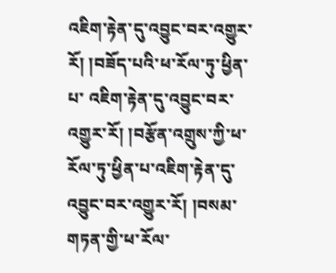འཇིག་རྟེན་དུ་འབྱུང་བར་འགྱུར་རོ། །བཟོད་པའི་ཕ་རོལ་ཏུ་ཕྱིན་པ་ འཇིག་རྟེན་དུ་འབྱུང་བར་འགྱུར་རོ། །བརྩོན་འགྲུས་ཀྱི་ཕ་རོལ་ཏུ་ཕྱིན་པ་འཇིག་རྟེན་དུ་འབྱུང་བར་འགྱུར་རོ། །བསམ་གཏན་གྱི་ཕ་རོལ་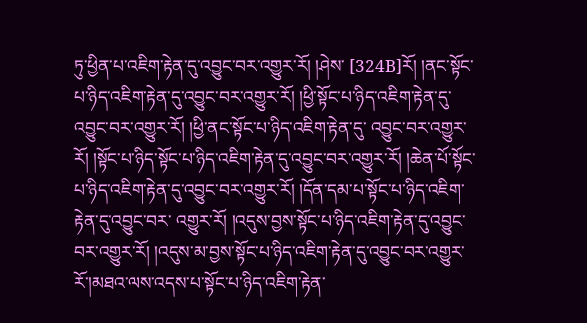ཏུ་ཕྱིན་པ་འཇིག་རྟེན་དུ་འབྱུང་བར་འགྱུར་རོ། །ཤེས་ [324B]རོ། །ནང་སྟོང་པ་ཉིད་འཇིག་རྟེན་དུ་འབྱུང་བར་འགྱུར་རོ། །ཕྱི་སྟོང་པ་ཉིད་འཇིག་རྟེན་དུ་འབྱུང་བར་འགྱུར་རོ། །ཕྱི་ནང་སྟོང་པ་ཉིད་འཇིག་རྟེན་དུ་ འབྱུང་བར་འགྱུར་རོ། །སྟོང་པ་ཉིད་སྟོང་པ་ཉིད་འཇིག་རྟེན་དུ་འབྱུང་བར་འགྱུར་རོ། །ཆེན་པོ་སྟོང་པ་ཉིད་འཇིག་རྟེན་དུ་འབྱུང་བར་འགྱུར་རོ། །དོན་དམ་པ་སྟོང་པ་ཉིད་འཇིག་རྟེན་དུ་འབྱུང་བར་ འགྱུར་རོ། །འདུས་བྱས་སྟོང་པ་ཉིད་འཇིག་རྟེན་དུ་འབྱུང་བར་འགྱུར་རོ། །འདུས་མ་བྱས་སྟོང་པ་ཉིད་འཇིག་རྟེན་དུ་འབྱུང་བར་འགྱུར་རོ་།མཐའ་ལས་འདས་པ་སྟོང་པ་ཉིད་འཇིག་རྟེན་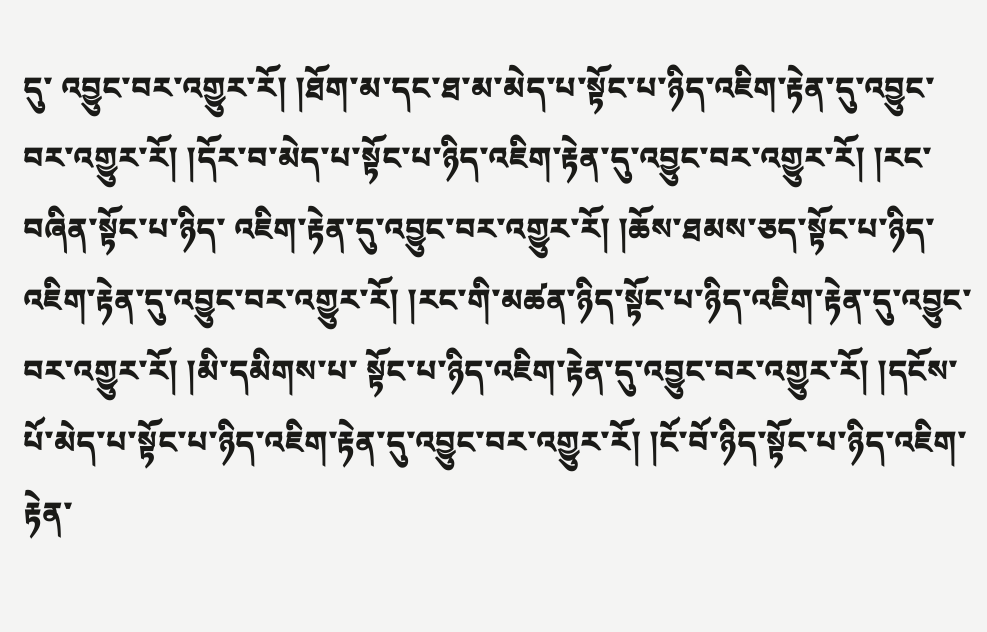དུ་ འབྱུང་བར་འགྱུར་རོ། །ཐོག་མ་དང་ཐ་མ་མེད་པ་སྟོང་པ་ཉིད་འཇིག་རྟེན་དུ་འབྱུང་བར་འགྱུར་རོ། །དོར་བ་མེད་པ་སྟོང་པ་ཉིད་འཇིག་རྟེན་དུ་འབྱུང་བར་འགྱུར་རོ། །རང་བཞིན་སྟོང་པ་ཉིད་ འཇིག་རྟེན་དུ་འབྱུང་བར་འགྱུར་རོ། །ཆོས་ཐམས་ཅད་སྟོང་པ་ཉིད་འཇིག་རྟེན་དུ་འབྱུང་བར་འགྱུར་རོ། །རང་གི་མཚན་ཉིད་སྟོང་པ་ཉིད་འཇིག་རྟེན་དུ་འབྱུང་བར་འགྱུར་རོ། །མི་དམིགས་པ་ སྟོང་པ་ཉིད་འཇིག་རྟེན་དུ་འབྱུང་བར་འགྱུར་རོ། །དངོས་པོ་མེད་པ་སྟོང་པ་ཉིད་འཇིག་རྟེན་དུ་འབྱུང་བར་འགྱུར་རོ། །ངོ་བོ་ཉིད་སྟོང་པ་ཉིད་འཇིག་རྟེན་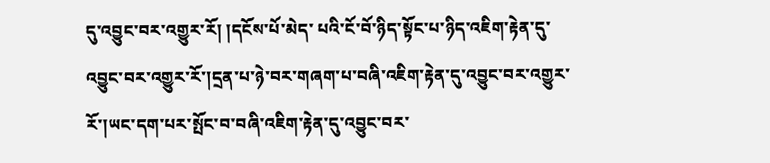དུ་འབྱུང་བར་འགྱུར་རོ། །དངོས་པོ་མེད་ པའི་ངོ་བོ་ཉིད་སྟོང་པ་ཉིད་འཇིག་རྟེན་དུ་འབྱུང་བར་འགྱུར་རོ་།དྲན་པ་ཉེ་བར་གཞག་པ་བཞི་འཇིག་རྟེན་དུ་འབྱུང་བར་འགྱུར་རོ་།ཡང་དག་པར་སྤོང་བ་བཞི་འཇིག་རྟེན་དུ་འབྱུང་བར་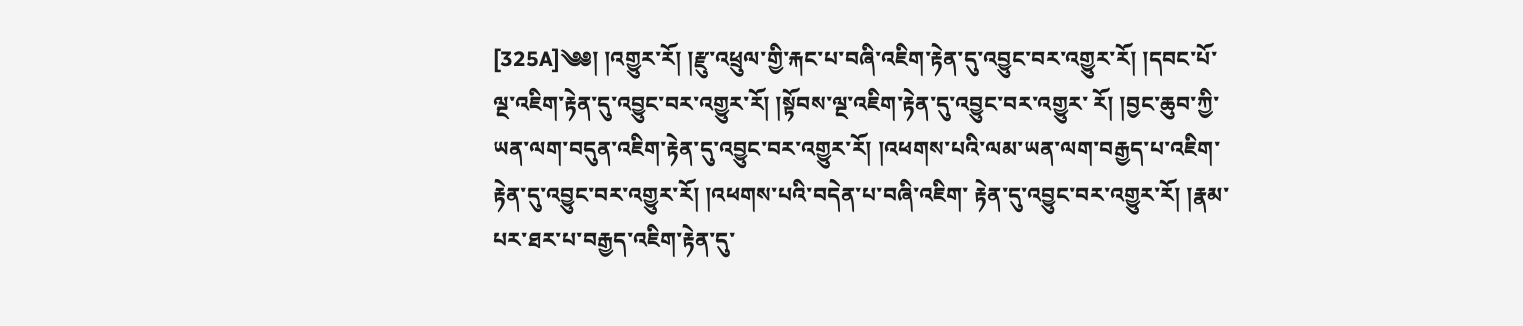[325A]༄༅། །འགྱུར་རོ། །རྫུ་འཕྲུལ་གྱི་རྐང་པ་བཞི་འཇིག་རྟེན་དུ་འབྱུང་བར་འགྱུར་རོ། །དབང་པོ་ལྔ་འཇིག་རྟེན་དུ་འབྱུང་བར་འགྱུར་རོ། །སྟོབས་ལྔ་འཇིག་རྟེན་དུ་འབྱུང་བར་འགྱུར་ རོ། །བྱང་ཆུབ་ཀྱི་ཡན་ལག་བདུན་འཇིག་རྟེན་དུ་འབྱུང་བར་འགྱུར་རོ། །འཕགས་པའི་ལམ་ཡན་ལག་བརྒྱད་པ་འཇིག་རྟེན་དུ་འབྱུང་བར་འགྱུར་རོ། །འཕགས་པའི་བདེན་པ་བཞི་འཇིག་ རྟེན་དུ་འབྱུང་བར་འགྱུར་རོ། །རྣམ་པར་ཐར་པ་བརྒྱད་འཇིག་རྟེན་དུ་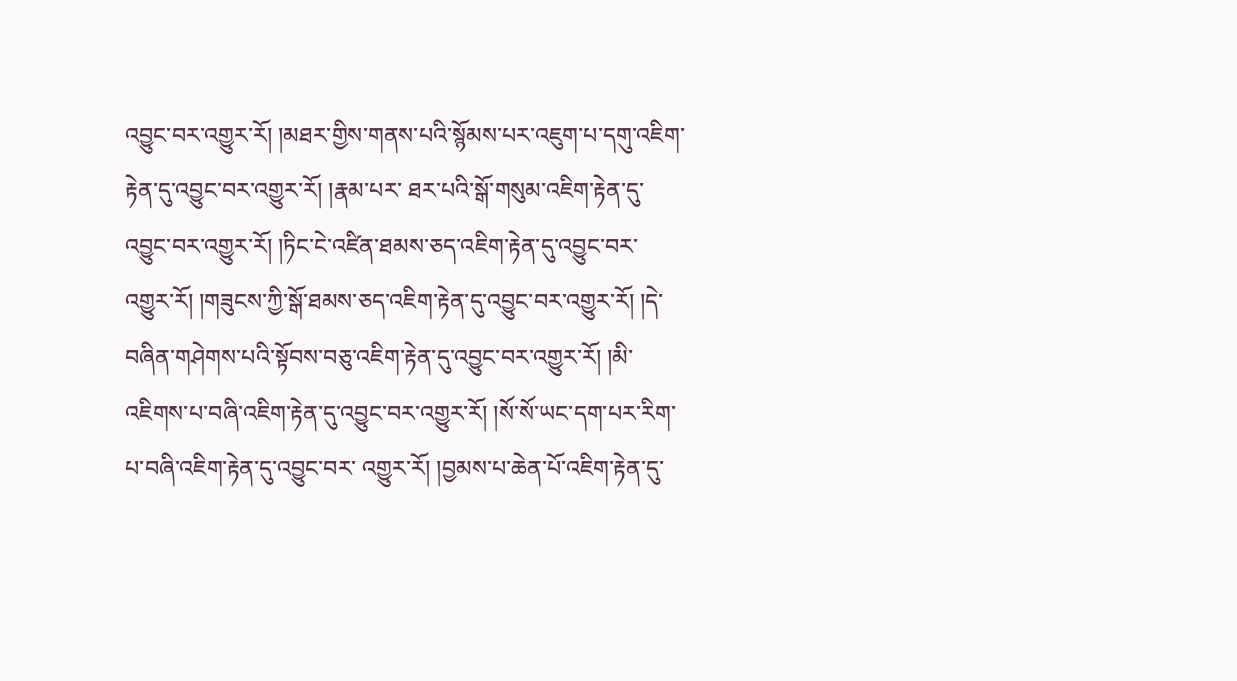འབྱུང་བར་འགྱུར་རོ། །མཐར་གྱིས་གནས་པའི་སྙོམས་པར་འཇུག་པ་དགུ་འཇིག་རྟེན་དུ་འབྱུང་བར་འགྱུར་རོ། །རྣམ་པར་ ཐར་པའི་སྒོ་གསུམ་འཇིག་རྟེན་དུ་འབྱུང་བར་འགྱུར་རོ། །ཏིང་ངེ་འཛིན་ཐམས་ཅད་འཇིག་རྟེན་དུ་འབྱུང་བར་འགྱུར་རོ། །གཟུངས་ཀྱི་སྒོ་ཐམས་ཅད་འཇིག་རྟེན་དུ་འབྱུང་བར་འགྱུར་རོ། །དེ་ བཞིན་གཤེགས་པའི་སྟོབས་བཅུ་འཇིག་རྟེན་དུ་འབྱུང་བར་འགྱུར་རོ། །མི་འཇིགས་པ་བཞི་འཇིག་རྟེན་དུ་འབྱུང་བར་འགྱུར་རོ། །སོ་སོ་ཡང་དག་པར་རིག་པ་བཞི་འཇིག་རྟེན་དུ་འབྱུང་བར་ འགྱུར་རོ། །བྱམས་པ་ཆེན་པོ་འཇིག་རྟེན་དུ་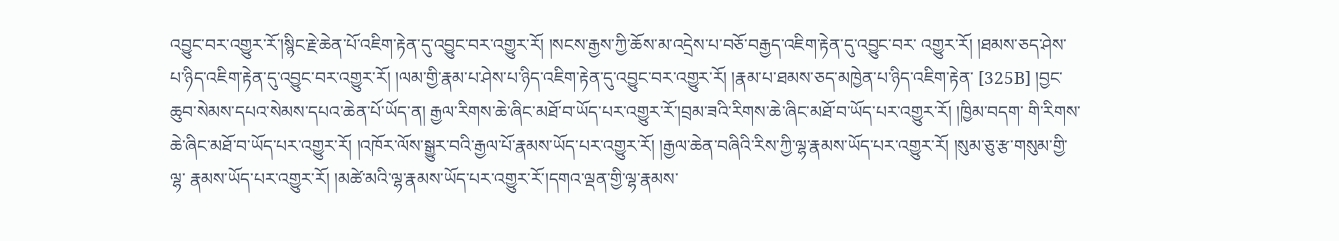འབྱུང་བར་འགྱུར་རོ་།སྙིང་རྗེ་ཆེན་པོ་འཇིག་རྟེན་དུ་འབྱུང་བར་འགྱུར་རོ། །སངས་རྒྱས་ཀྱི་ཆོས་མ་འདྲེས་པ་བཅོ་བརྒྱད་འཇིག་རྟེན་དུ་འབྱུང་བར་ འགྱུར་རོ། །ཐམས་ཅད་ཤེས་པ་ཉིད་འཇིག་རྟེན་དུ་འབྱུང་བར་འགྱུར་རོ། །ལམ་གྱི་རྣམ་པ་ཤེས་པ་ཉིད་འཇིག་རྟེན་དུ་འབྱུང་བར་འགྱུར་རོ། །རྣམ་པ་ཐམས་ཅད་མཁྱེན་པ་ཉིད་འཇིག་རྟེན་ [325B] །བྱང་ཆུབ་སེམས་དཔའ་སེམས་དཔའ་ཆེན་པོ་ཡོད་ན། རྒྱལ་རིགས་ཆེ་ཞིང་མཐོ་བ་ཡོད་པར་འགྱུར་རོ་།བྲམ་ཟའི་རིགས་ཆེ་ཞིང་མཐོ་བ་ཡོད་པར་འགྱུར་རོ། །ཁྱིམ་བདག་ གི་རིགས་ཆེ་ཞིང་མཐོ་བ་ཡོད་པར་འགྱུར་རོ། །འཁོར་ལོས་སྒྱུར་བའི་རྒྱལ་པོ་རྣམས་ཡོད་པར་འགྱུར་རོ། །རྒྱལ་ཆེན་བཞིའི་རིས་ཀྱི་ལྷ་རྣམས་ཡོད་པར་འགྱུར་རོ། །སུམ་ཅུ་རྩ་གསུམ་གྱི་ལྷ་ རྣམས་ཡོད་པར་འགྱུར་རོ། །མཚེ་མའི་ལྷ་རྣམས་ཡོད་པར་འགྱུར་རོ་།དགའ་ལྡན་གྱི་ལྷ་རྣམས་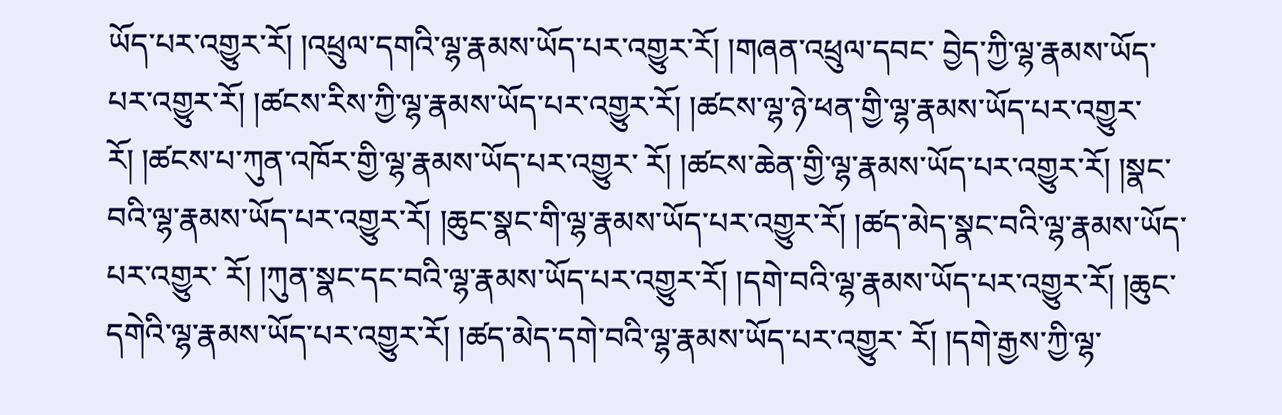ཡོད་པར་འགྱུར་རོ། །འཕྲུལ་དགའི་ལྷ་རྣམས་ཡོད་པར་འགྱུར་རོ། །གཞན་འཕྲུལ་དབང་ བྱེད་ཀྱི་ལྷ་རྣམས་ཡོད་པར་འགྱུར་རོ། །ཚངས་རིས་ཀྱི་ལྷ་རྣམས་ཡོད་པར་འགྱུར་རོ། །ཚངས་ལྷ་ཉེ་ཕན་གྱི་ལྷ་རྣམས་ཡོད་པར་འགྱུར་རོ། །ཚངས་པ་ཀུན་འཁོར་གྱི་ལྷ་རྣམས་ཡོད་པར་འགྱུར་ རོ། །ཚངས་ཆེན་གྱི་ལྷ་རྣམས་ཡོད་པར་འགྱུར་རོ། །སྣང་བའི་ལྷ་རྣམས་ཡོད་པར་འགྱུར་རོ། །ཆུང་སྣང་གི་ལྷ་རྣམས་ཡོད་པར་འགྱུར་རོ། །ཚད་མེད་སྣང་བའི་ལྷ་རྣམས་ཡོད་པར་འགྱུར་ རོ། །ཀུན་སྣང་དང་བའི་ལྷ་རྣམས་ཡོད་པར་འགྱུར་རོ། །དགེ་བའི་ལྷ་རྣམས་ཡོད་པར་འགྱུར་རོ། །ཆུང་དགེའི་ལྷ་རྣམས་ཡོད་པར་འགྱུར་རོ། །ཚད་མེད་དགེ་བའི་ལྷ་རྣམས་ཡོད་པར་འགྱུར་ རོ། །དགེ་རྒྱས་ཀྱི་ལྷ་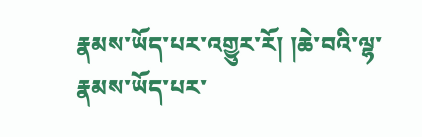རྣམས་ཡོད་པར་འགྱུར་རོ། །ཆེ་བའི་ལྷ་རྣམས་ཡོད་པར་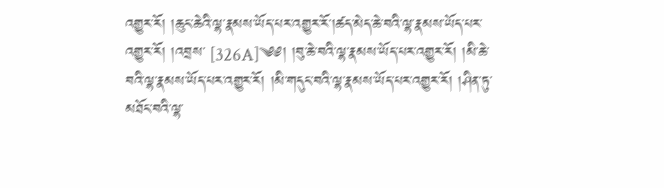འགྱུར་རོ། །ཆུང་ཆེའི་ལྷ་རྣམས་ཡོད་པར་འགྱུར་རོ་།ཚད་མེད་ཆེ་བའི་ལྷ་རྣམས་ཡོད་པར་འགྱུར་རོ། །འབྲས་ [326A]༄༅། །བུ་ཆེ་བའི་ལྷ་རྣམས་ཡོད་པར་འགྱུར་རོ། །མི་ཆེ་བའི་ལྷ་རྣམས་ཡོད་པར་འགྱུར་རོ། །མི་གདུང་བའི་ལྷ་རྣམས་ཡོད་པར་འགྱུར་རོ། །ཤིན་ཏུ་མཐོང་བའི་ལྷ་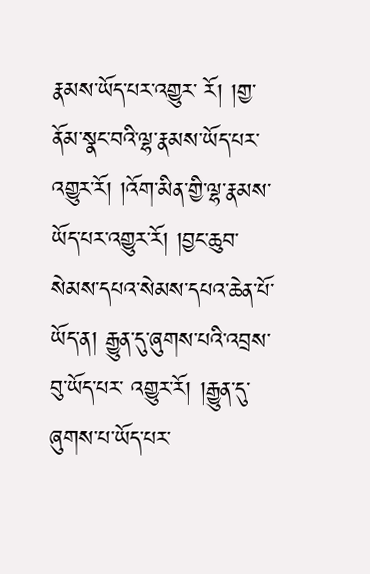རྣམས་ཡོད་པར་འགྱུར་ རོ། །གྱ་ནོམ་སྣང་བའི་ལྷ་རྣམས་ཡོད་པར་འགྱུར་རོ། །འོག་མིན་གྱི་ལྷ་རྣམས་ཡོད་པར་འགྱུར་རོ། །བྱང་ཆུབ་སེམས་དཔའ་སེམས་དཔའ་ཆེན་པོ་ཡོད་ན། རྒྱུན་དུ་ཞུགས་པའི་འབྲས་བུ་ཡོད་པར་ འགྱུར་རོ། །རྒྱུན་དུ་ཞུགས་པ་ཡོད་པར་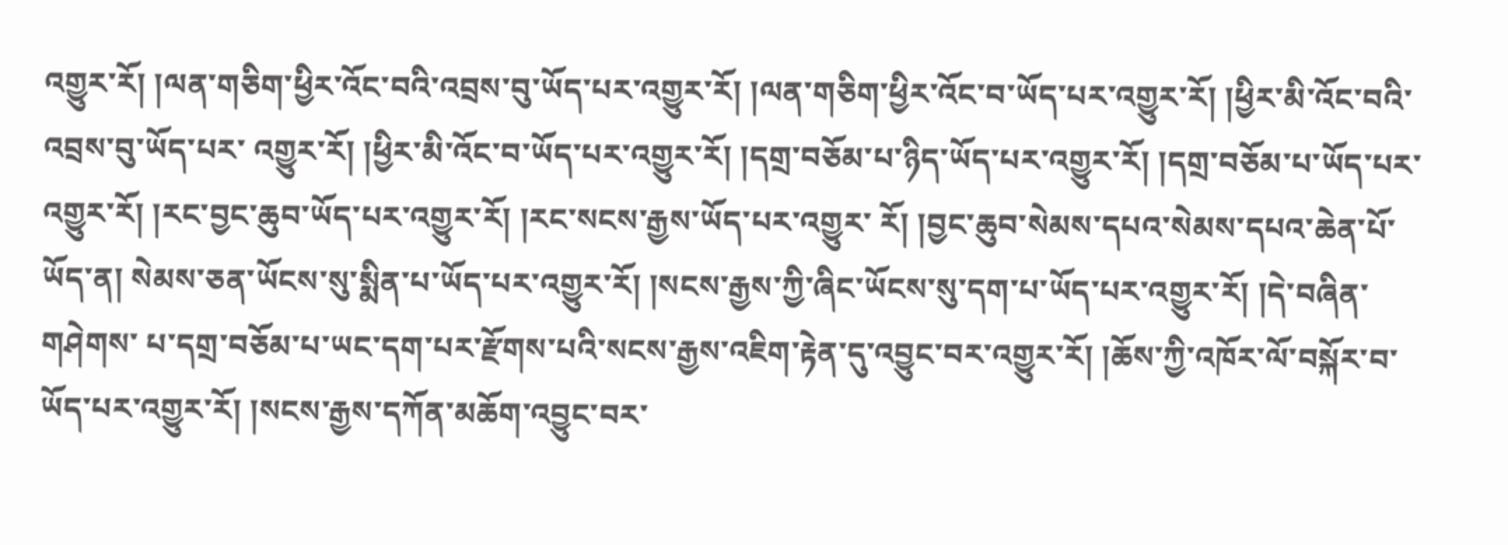འགྱུར་རོ། །ལན་གཅིག་ཕྱིར་འོང་བའི་འབྲས་བུ་ཡོད་པར་འགྱུར་རོ། །ལན་གཅིག་ཕྱིར་འོང་བ་ཡོད་པར་འགྱུར་རོ། །ཕྱིར་མི་འོང་བའི་འབྲས་བུ་ཡོད་པར་ འགྱུར་རོ། །ཕྱིར་མི་འོང་བ་ཡོད་པར་འགྱུར་རོ། །དགྲ་བཅོམ་པ་ཉིད་ཡོད་པར་འགྱུར་རོ། །དགྲ་བཅོམ་པ་ཡོད་པར་འགྱུར་རོ། །རང་བྱང་ཆུབ་ཡོད་པར་འགྱུར་རོ། །རང་སངས་རྒྱས་ཡོད་པར་འགྱུར་ རོ། །བྱང་ཆུབ་སེམས་དཔའ་སེམས་དཔའ་ཆེན་པོ་ཡོད་ན། སེམས་ཅན་ཡོངས་སུ་སྨིན་པ་ཡོད་པར་འགྱུར་རོ། །སངས་རྒྱས་ཀྱི་ཞིང་ཡོངས་སུ་དག་པ་ཡོད་པར་འགྱུར་རོ། །དེ་བཞིན་གཤེགས་ པ་དགྲ་བཅོམ་པ་ཡང་དག་པར་རྫོགས་པའི་སངས་རྒྱས་འཇིག་རྟེན་དུ་འབྱུང་བར་འགྱུར་རོ། །ཆོས་ཀྱི་འཁོར་ལོ་བསྐོར་བ་ཡོད་པར་འགྱུར་རོ། །སངས་རྒྱས་དཀོན་མཆོག་འབྱུང་བར་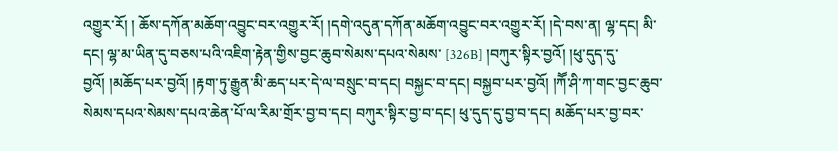འགྱུར་རོ། ། ཆོས་དཀོན་མཆོག་འབྱུང་བར་འགྱུར་རོ། །དགེ་འདུན་དཀོན་མཆོག་འབྱུང་བར་འགྱུར་རོ། །དེ་བས་ན། ལྷ་དང། མི་དང། ལྷ་མ་ཡིན་དུ་བཅས་པའི་འཇིག་རྟེན་གྱིས་བྱང་ཆུབ་སེམས་དཔའ་སེམས་ [326B] །བཀུར་སྟིར་བྱའོ། །ཕུ་དུད་དུ་བྱའོ། །མཆོད་པར་བྱའོ། །རྟག་ཏུ་རྒྱུན་མི་ཆད་པར་དེ་ལ་བསྲུང་བ་དང། བསྐྱང་བ་དང། བསྐྱབ་པར་བྱའོ། །ཀཽ་ཤི་ཀ་གང་བྱང་ཆུབ་ སེམས་དཔའ་སེམས་དཔའ་ཆེན་པོ་ལ་རིམ་གྲོར་བྱ་བ་དང། བཀུར་སྟིར་བྱ་བ་དང། ཕུ་དུད་དུ་བྱ་བ་དང། མཆོད་པར་བྱ་བར་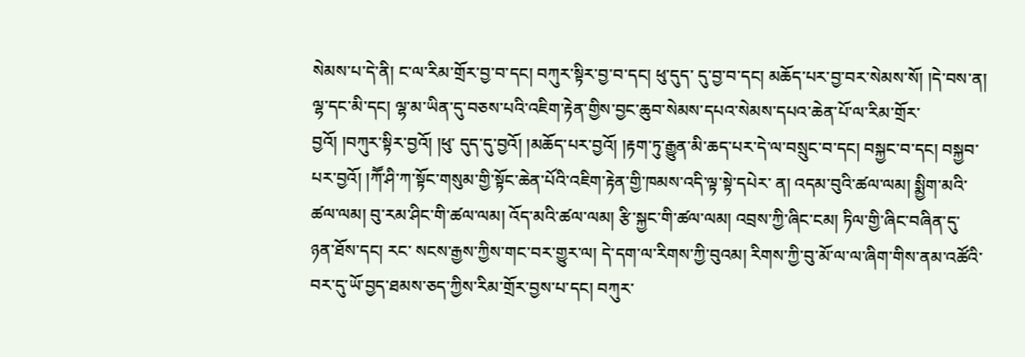སེམས་པ་དེ་ནི། ང་ལ་རིམ་གྲོར་བྱ་བ་དང། བཀུར་སྟིར་བྱ་བ་དང། ཕུ་དུད་ དུ་བྱ་བ་དང། མཆོད་པར་བྱ་བར་སེམས་སོ། །དེ་བས་ན། ལྷ་དང་མི་དང། ལྷ་མ་ཡིན་དུ་བཅས་པའི་འཇིག་རྟེན་གྱིས་བྱང་ཆུབ་སེམས་དཔའ་སེམས་དཔའ་ཆེན་པོ་ལ་རིམ་གྲོར་བྱའོ། །བཀུར་སྟིར་བྱའོ། །ཕུ་ དུད་དུ་བྱའོ། །མཆོད་པར་བྱའོ། །རྟག་ཏུ་རྒྱུན་མི་ཆད་པར་དེ་ལ་བསྲུང་བ་དང། བསྐྱང་བ་དང། བསྐྱབ་པར་བྱའོ། །ཀཽ་ཤི་ཀ་སྟོང་གསུམ་གྱི་སྟོང་ཆེན་པོའི་འཇིག་རྟེན་གྱི་ཁམས་འདི་ལྟ་སྟེ་དཔེར་ ན། འདམ་བུའི་ཚལ་ལམ། སྨྱིག་མའི་ཚལ་ལམ། བུ་རམ་ཤིང་གི་ཚལ་ལམ། འོད་མའི་ཚལ་ལམ། རྩི་སྐྱང་གི་ཚལ་ལམ། འབྲས་ཀྱི་ཞིང་ངམ། ཏིལ་གྱི་ཞིང་བཞིན་དུ་ཉན་ཐོས་དང། རང་ སངས་རྒྱས་ཀྱིས་གང་བར་གྱུར་ལ། དེ་དག་ལ་རིགས་ཀྱི་བུའམ། རིགས་ཀྱི་བུ་མོ་ལ་ལ་ཞིག་གིས་ནམ་འཚོའི་བར་དུ་ཡོ་བྱད་ཐམས་ཅད་ཀྱིས་རིམ་གྲོར་བྱས་པ་དང། བཀུར་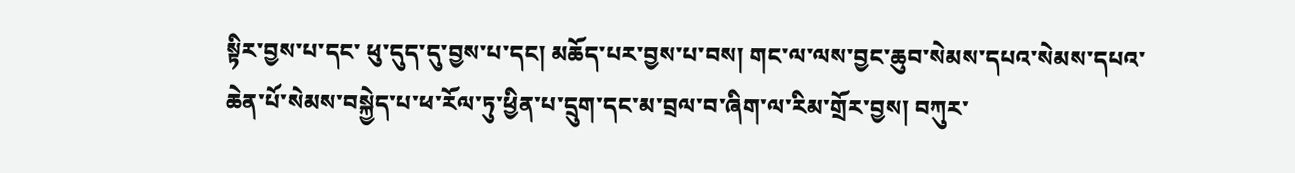སྟིར་བྱས་པ་དང་ ཕུ་དུད་དུ་བྱས་པ་དང། མཆོད་པར་བྱས་པ་བས། གང་ལ་ལས་བྱང་ཆུབ་སེམས་དཔའ་སེམས་དཔའ་ཆེན་པོ་སེམས་བསྐྱེད་པ་ཕ་རོལ་ཏུ་ཕྱིན་པ་དྲུག་དང་མ་བྲལ་བ་ཞིག་ལ་རིམ་གྲོར་བྱས། བཀུར་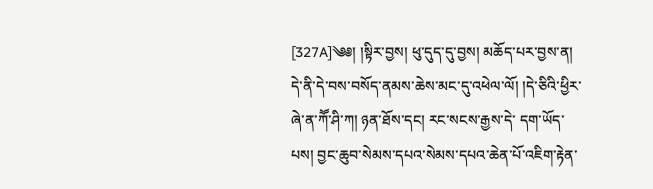[327A]༄༅། །སྟིར་བྱས། ཕུ་དུད་དུ་བྱས། མཆོད་པར་བྱས་ན། དེ་ནི་དེ་བས་བསོད་ནམས་ཆེས་མང་དུ་འཕེལ་ལོ། །དེ་ཅིའི་ཕྱིར་ཞེ་ན་ཀཽ་ཤི་ཀ། ཉན་ཐོས་དང། རང་སངས་རྒྱས་དེ་ དག་ཡོད་པས། བྱང་ཆུབ་སེམས་དཔའ་སེམས་དཔའ་ཆེན་པོ་འཇིག་རྟེན་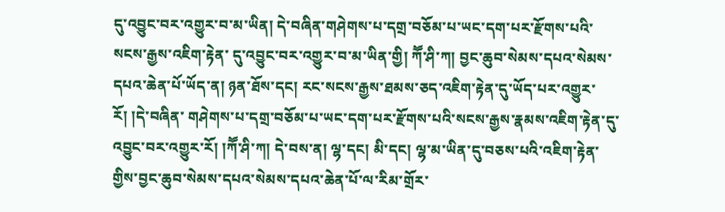དུ་འབྱུང་བར་འགྱུར་བ་མ་ཡིན། དེ་བཞིན་གཤེགས་པ་དགྲ་བཅོམ་པ་ཡང་དག་པར་རྫོགས་པའི་སངས་རྒྱས་འཇིག་རྟེན་ དུ་འབྱུང་བར་འགྱུར་བ་མ་ཡིན་གྱི། ཀཽ་ཤི་ཀ། བྱང་ཆུབ་སེམས་དཔའ་སེམས་དཔའ་ཆེན་པོ་ཡོད་ན། ཉན་ཐོས་དང། རང་སངས་རྒྱས་ཐམས་ཅད་འཇིག་རྟེན་དུ་ཡོད་པར་འགྱུར་རོ། །དེ་བཞིན་ གཤེགས་པ་དགྲ་བཅོམ་པ་ཡང་དག་པར་རྫོགས་པའི་སངས་རྒྱས་རྣམས་འཇིག་རྟེན་དུ་འབྱུང་བར་འགྱུར་རོ། །ཀཽ་ཤི་ཀ། དེ་བས་ན། ལྷ་དང། མི་དང། ལྷ་མ་ཡིན་དུ་བཅས་པའི་འཇིག་རྟེན་ གྱིས་བྱང་ཆུབ་སེམས་དཔའ་སེམས་དཔའ་ཆེན་པོ་ལ་རིམ་གྲོར་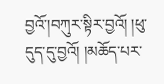བྱའོ་།བཀུར་སྟིར་བྱའོ། །ཕུ་དུད་དུ་བྱའོ། །མཆོད་པར་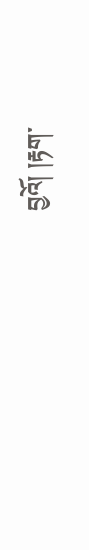བྱའོ། །རྟག་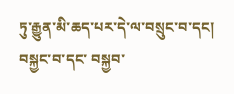ཏུ་རྒྱུན་མི་ཆད་པར་དེ་ལ་བསྲུང་བ་དང། བསྐྱང་བ་དང་ བསྐྱབ་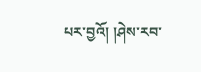པར་བྱའོ། །ཤེས་རབ་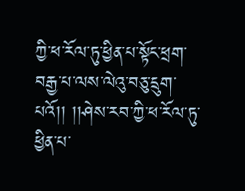ཀྱི་ཕ་རོལ་ཏུ་ཕྱིན་པ་སྟོང་ཕྲག་བརྒྱ་པ་ལས་ལེའུ་བཅུ་དྲུག་པའོ།། །།ཤེས་རབ་ཀྱི་ཕ་རོལ་ཏུ་ཕྱིན་པ་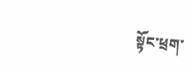སྟོང་ཕྲག་